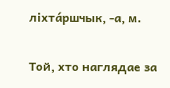ліхта́ршчык, ‑а, м.

Той, хто наглядае за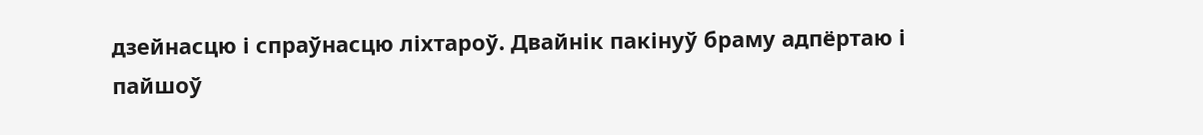дзейнасцю і спраўнасцю ліхтароў. Двайнік пакінуў браму адпёртаю і пайшоў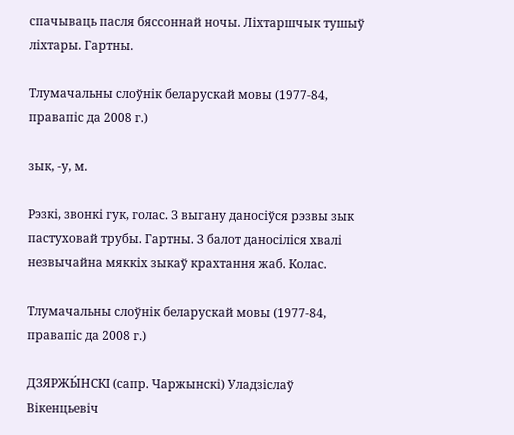спачываць пасля бяссоннай ночы. Ліхтаршчык тушыў ліхтары. Гартны.

Тлумачальны слоўнік беларускай мовы (1977-84, правапіс да 2008 г.)

зык, ‑у, м.

Рэзкі, звонкі гук, голас. З выгану даносіўся рэзвы зык пастуховай трубы. Гартны. З балот даносіліся хвалі незвычайна мяккіх зыкаў крахтання жаб. Колас.

Тлумачальны слоўнік беларускай мовы (1977-84, правапіс да 2008 г.)

ДЗЯРЖЫ́НСКІ (сапр. Чаржынскі) Уладзіслаў Вікенцьевіч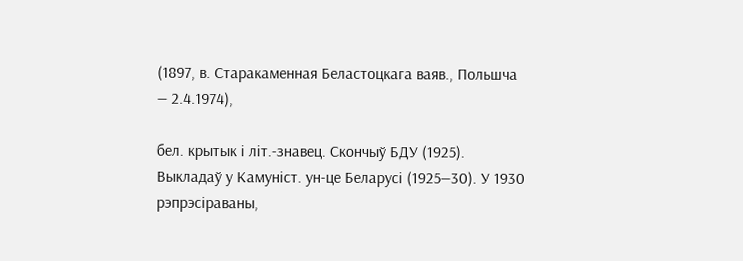(1897, в. Старакаменная Беластоцкага ваяв., Польшча — 2.4.1974),

бел. крытык і літ.-знавец. Скончыў БДУ (1925). Выкладаў у Камуніст. ун-це Беларусі (1925—30). У 1930 рэпрэсіраваны,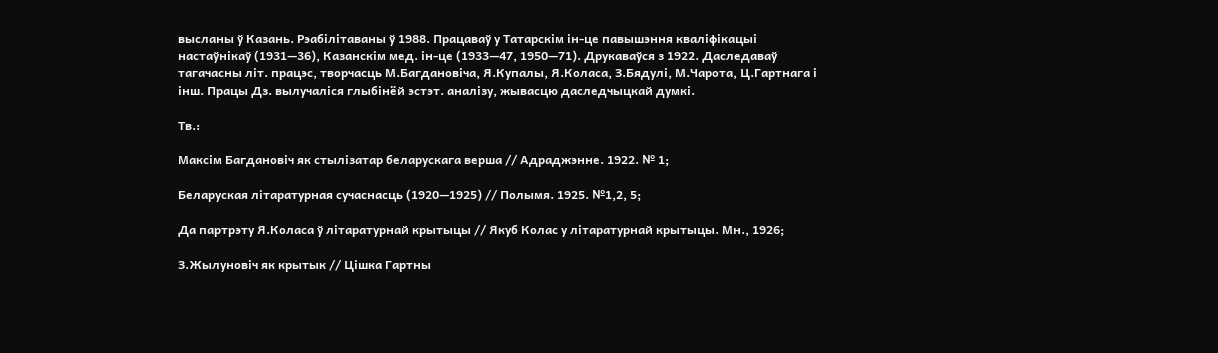высланы ў Казань. Рэабілітаваны ў 1988. Працаваў у Татарскім ін-це павышэння кваліфікацыі настаўнікаў (1931—36), Казанскім мед. ін-це (1933—47, 1950—71). Друкаваўся з 1922. Даследаваў тагачасны літ. працэс, творчасць М.Багдановіча, Я.Купалы, Я.Коласа, З.Бядулі, М.Чарота, Ц.Гартнага і інш. Працы Дз. вылучаліся глыбінёй эстэт. аналізу, жывасцю даследчыцкай думкі.

Тв.:

Максім Багдановіч як стылізатар беларускага верша // Адраджэнне. 1922. № 1;

Беларуская літаратурная сучаснасць (1920—1925) // Полымя. 1925. №1,2, 5;

Да партрэту Я.Коласа ў літаратурнай крытыцы // Якуб Колас у літаратурнай крытыцы. Мн., 1926;

З.Жылуновіч як крытык // Цішка Гартны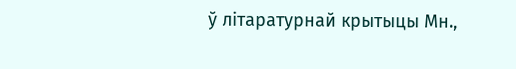ў літаратурнай крытыцы Мн.,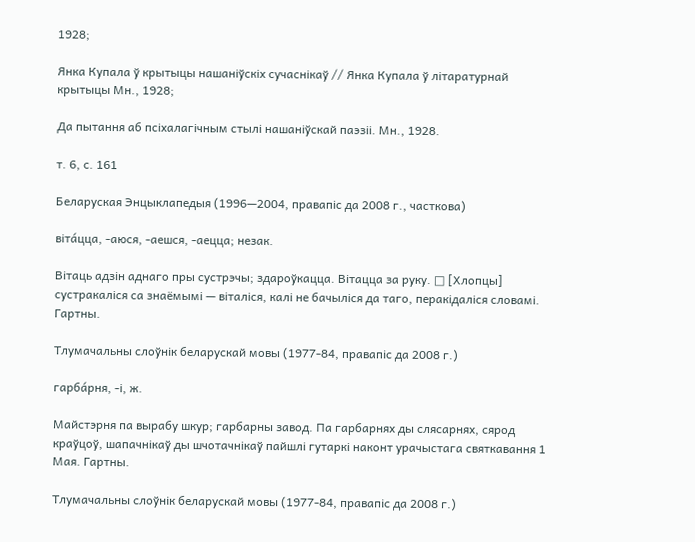1928;

Янка Купала ў крытыцы нашаніўскіх сучаснікаў // Янка Купала ў літаратурнай крытыцы Мн., 1928;

Да пытання аб псіхалагічным стылі нашаніўскай паэзіі. Мн., 1928.

т. 6, с. 161

Беларуская Энцыклапедыя (1996—2004, правапіс да 2008 г., часткова)

віта́цца, ‑аюся, ‑аешся, ‑аецца; незак.

Вітаць адзін аднаго пры сустрэчы; здароўкацца. Вітацца за руку. □ [Хлопцы] сустракаліся са знаёмымі — віталіся, калі не бачыліся да таго, перакідаліся словамі. Гартны.

Тлумачальны слоўнік беларускай мовы (1977-84, правапіс да 2008 г.)

гарба́рня, ‑і, ж.

Майстэрня па вырабу шкур; гарбарны завод. Па гарбарнях ды слясарнях, сярод краўцоў, шапачнікаў ды шчотачнікаў пайшлі гутаркі наконт урачыстага святкавання 1 Мая. Гартны.

Тлумачальны слоўнік беларускай мовы (1977-84, правапіс да 2008 г.)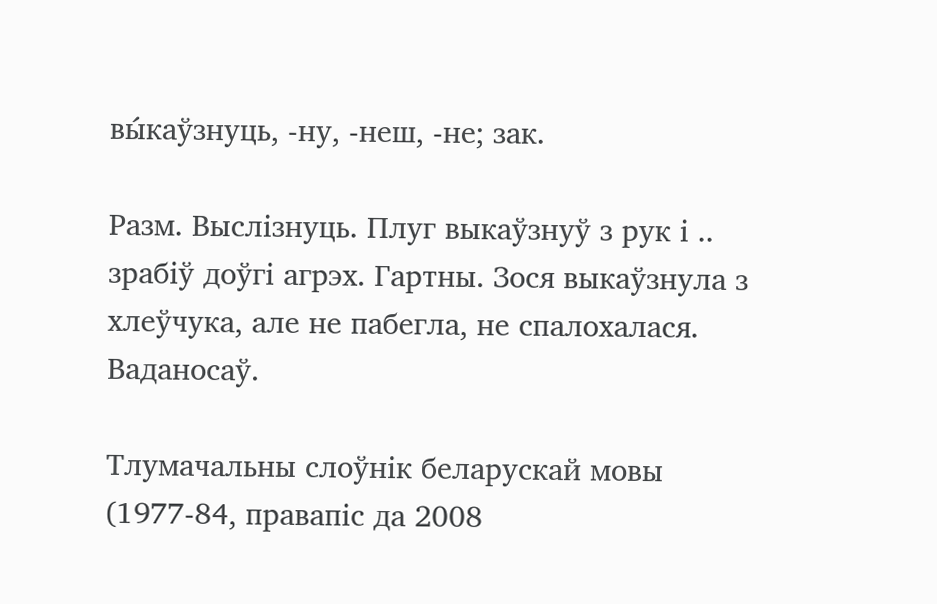вы́каўзнуць, ‑ну, ‑неш, ‑не; зак.

Разм. Выслізнуць. Плуг выкаўзнуў з рук і .. зрабіў доўгі агрэх. Гартны. Зося выкаўзнула з хлеўчука, але не пабегла, не спалохалася. Ваданосаў.

Тлумачальны слоўнік беларускай мовы (1977-84, правапіс да 2008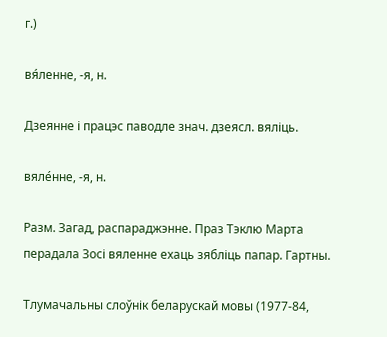г.)

вя́ленне, ‑я, н.

Дзеянне і працэс паводле знач. дзеясл. вяліць.

вяле́нне, ‑я, н.

Разм. Загад, распараджэнне. Праз Тэклю Марта перадала Зосі вяленне ехаць зябліць папар. Гартны.

Тлумачальны слоўнік беларускай мовы (1977-84,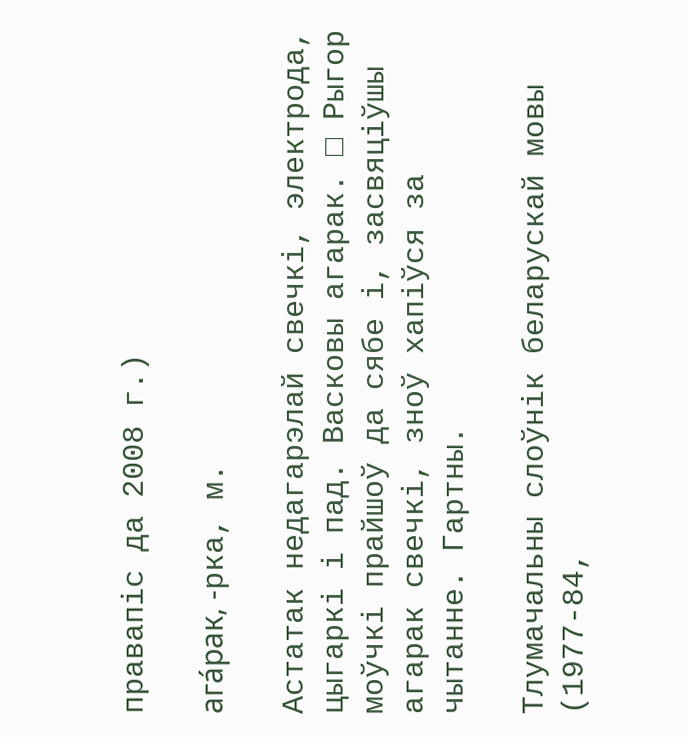правапіс да 2008 г.)

ага́рак, ‑рка, м.

Астатак недагарэлай свечкі, электрода, цыгаркі і пад. Васковы агарак. □ Рыгор моўчкі прайшоў да сябе і, засвяціўшы агарак свечкі, зноў хапіўся за чытанне. Гартны.

Тлумачальны слоўнік беларускай мовы (1977-84,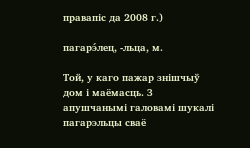правапіс да 2008 г.)

пагарэ́лец, ‑льца, м.

Той, у каго пажар знішчыў дом і маёмасць. З апушчанымі галовамі шукалі пагарэльцы сваё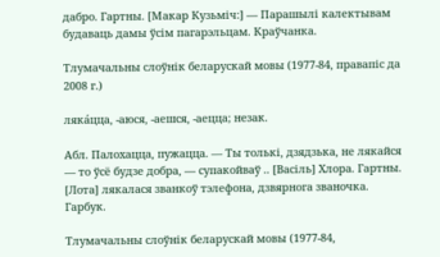дабро. Гартны. [Макар Кузьміч:] — Парашылі калектывам будаваць дамы ўсім пагарэльцам. Краўчанка.

Тлумачальны слоўнік беларускай мовы (1977-84, правапіс да 2008 г.)

ляка́цца, ‑аюся, ‑аешся, ‑аецца; незак.

Абл. Палохацца, пужацца. — Ты толькі, дзядзька, не лякайся — то ўсё будзе добра, — супакойваў .. [Васіль] Хлора. Гартны. [Лота] лякалася званкоў тэлефона, дзвярнога званочка. Гарбук.

Тлумачальны слоўнік беларускай мовы (1977-84,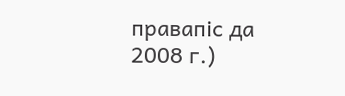правапіс да 2008 г.)